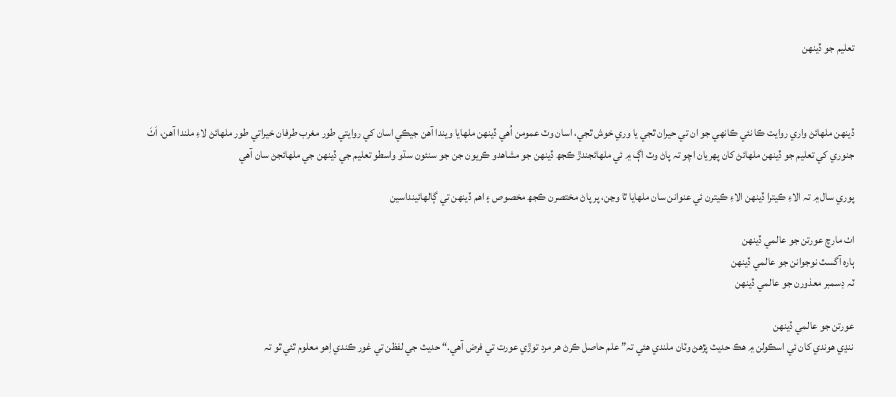تعليم جو ڏينهن



ڏينهن ملهائڻ واري روايت ڪا نئي ڪانهي جو ان تي حيران ٿجي يا وري خوش ٿجي، اسان وٽ عمومن اُهي ڏينهن ملهايا ويندا آهن جيڪي اسان کي روايتي طور مغرب طرفان خيراتي طور ملهائڻ لاءِ ملندا آهن، اَٺَ جنوري کي تعليم جو ڏينهن ملهائڻ کان پهريان اچو تہ پاڻ وٽ اڳ ۾ ئي ملهائجندڙ ڪجھ ڏينهن جو مشاهدو ڪريون جن جو سنئون سڌو واسطو تعليم جي ڏينهن جي ملهائجڻ سان آهي

پوري سال ۾ تہ الاءِ ڪيترا ڏينهن الاءِ ڪيترن ئي عنوانن سان ملهايا ٿا وڃن، پر پاڻ مختصرن ڪجھ مخصوص ۽ اهم ڏينهن تي ڳالهائينداسين

اٺ مارچ عورتن جو عالمي ڏينهن
ٻاره آگسٽ نوجوانن جو عالمي ڏينهن
ٽہ ڊسمبر معذورن جو عالمي ڏينهن

عورتن جو عالمي ڏينهن
ننڍي هوندي کان ئي اسڪولن ۾ هڪ حديث پڙهڻ وٽان ملندي هئي تہ” علم حاصل ڪرڻ هر مرد توڙي عورت تي فرض آهي.“ حديث جي لفظن تي غور ڪندي اِهو معلوم ٿئي ٿو تہ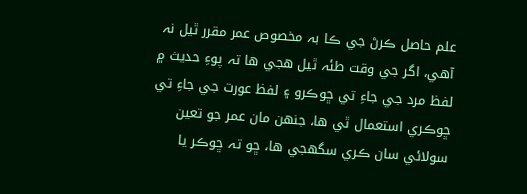علم حاصل ڪرڻ جي ڪا بہ مخصوص عمر مقرر ٿيل نہ آهي، اگر جي وقت طئہ ٿيل هجي ها تہ پوءِ حديث ۾ لفظ مرد جي جاءِ تي ڇوڪرو ۽ لفظ عورت جي جاءِ تي ڇوڪري استعمال ٿي ها، جنهن مان عمر جو تعين سولائي سان ڪري سگهجي ها، ڇو تہ ڇوڪر يا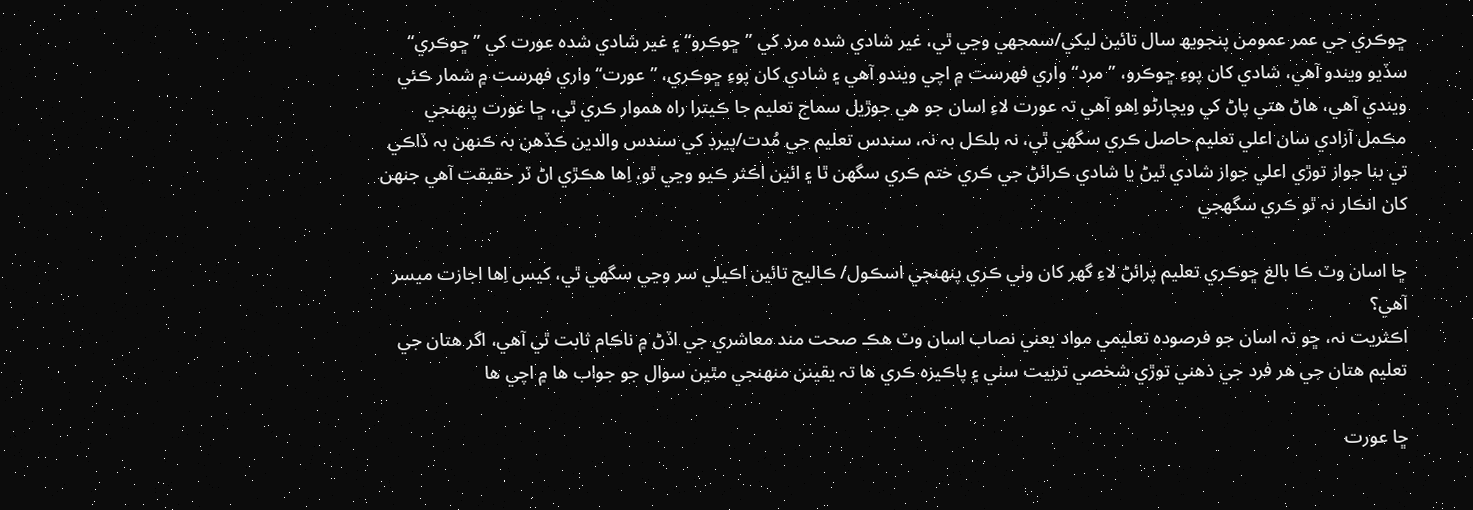ڇوڪري جي عمر عمومن پنجويھ سال تائين ليکي/سمجهي وڃي ٿي، غير شادي شده مرد کي ”ڇوڪرو“ ۽ غير شادي شده عورت کي ”ڇوڪري“ سڏيو ويندو آهي، شادي کان پوءِ ڇوڪرو، ”مرد“ واري فهرست ۾ اچي ويندو آهي ۽ شادي کان پوءِ ڇوڪري، ”عورت“ واري فهرست ۾ شمار ڪئي ويندي آهي، هاڻ هتي پاڻ کي ويچارڻو اِهو آهي تہ عورت لاءِ اسان جو هي جوڙيل سماج تعليم جا ڪيترا راه هموار ڪري ٿي، ڇا عورت پنهنجي مڪمل آزادي سان اعلي تعليم حاصل ڪري سگهي ٿي، نہ بلڪل بہ نہ، سندس تعليم جي مُدت/پيرڊ کي سندس والدين ڪڏهن بہ ڪنهن بہ ڏاڪي تي بنا جواز توڙي اعلي جواز شادي ٿيڻ يا شادي ڪرائڻ جي ڪري ختم ڪري سگهن ٿا ۽ ائين اڪثر ڪيو وڃي ٿو، اِها هڪڙي اڻ ٽر حقيقت آهي جنهن کان انڪار نہ ٿو ڪري سگهجي

ڇا اسان وٽ ڪا بالغ ڇوڪري تعليم پرائڻ لاءِ گهر کان وٺي ڪري پنهنجي اسڪول/ ڪاليج تائين اڪيلي سر وڃي سگهي ٿي، کيس اِها اجازت ميسر آهي؟
اڪثريت نہ، ڇو تہ اسان جو فرصوده تعليمي مواد يعني نصاب اسان وٽ هڪ صحت مند معاشري جي اڏڻ ۾ ناڪام ثابت ٿي آهي، اگر هتان جي تعليم هتان جي هر فرد جي ذهني توڙي شخصي تربيت سٺي ۽ پاڪيزه ڪري ها تہ يقينن منهنجي مٿين سوال جو جواب ها ۾ اچي ها

ڇا عورت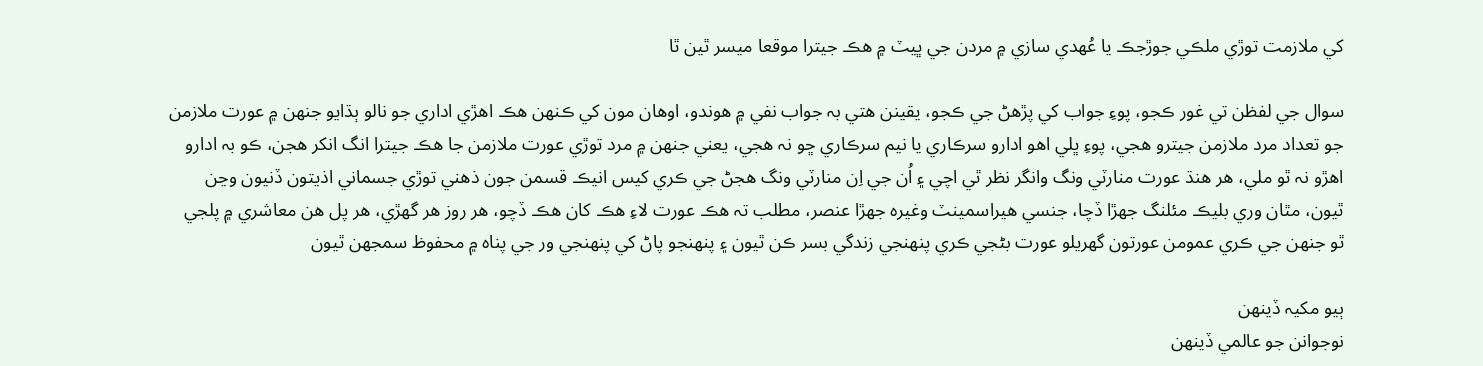کي ملازمت توڙي ملڪي جوڙجڪ يا عُهدي سازي ۾ مردن جي ڀيٽ ۾ هڪ جيترا موقعا ميسر ٿين ٿا

سوال جي لفظن تي غور ڪجو، پوءِ جواب کي پڙهڻ جي ڪجو، يقينن هتي بہ جواب نفي ۾ هوندو، اوهان مون کي ڪنهن هڪ اهڙي اداري جو نالو ٻڌايو جنهن ۾ عورت ملازمن جو تعداد مرد ملازمن جيترو هجي، پوءِ ڀلي اهو ادارو سرڪاري يا نيم سرڪاري ڇو نہ هجي، يعني جنهن ۾ مرد توڙي عورت ملازمن جا هڪ جيترا انگ انکر هجن، ڪو بہ ادارو اهڙو نہ ٿو ملي، هر هنڌ عورت منارٽي ونگ وانگر نظر ٿي اچي ۽ اُن جي اِن منارٽي ونگ هجڻ جي ڪري کيس انيڪ قسمن جون ذهني توڙي جسماني اذيتون ڏنيون وڃن ٿيون، مٿان وري بليڪ مئلنگ جهڙا ڏچا، جنسي هيراسمينٽ وغيره جهڙا عنصر، مطلب تہ هڪ عورت لاءِ هڪ کان هڪ ڏچو، هر روز هر گهڙي، هر پل هن معاشري ۾ پلجي ٿو جنهن جي ڪري عمومن عورتون گهريلو عورت بڻجي ڪري پنهنجي زندگي بسر ڪن ٿيون ۽ پنهنجو پاڻ کي پنهنجي ور جي پناه ۾ محفوظ سمجهن ٿيون

ٻيو مکيہ ڏينهن
نوجوانن جو عالمي ڏينهن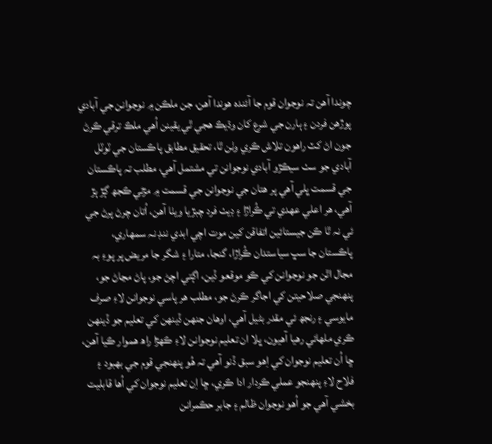چوندا آهن تہ نوجوان قوم جا آئنده هوندا آهن، جن ملڪن ۾ نوجوانن جي آبادي پوڙهن فردن ۽ ٻارن جي شرع کان وڌيڪ هجي ٿي يقينن اُهي ملڪ ترقي ڪرڻ جون اڻ کٽ راهون تلاش ڪري وٺن ٿا، تحقيق مطابق پاڪستان جي ٽوٽل آبادي جو سٺ سيڪڙو آبادي نوجوانن تي مشتمل آهي، مطلب تہ پاڪستان جي قسمت ڀلي آهي پر هتان جي نوجوانن جي قسمت ۾ مڙئي ڪجھ ڳڙ ٻڙ آهي، هر اعلي عهدي تي ڪُراڙا ۽ ڊيٺ فرد چبڙيا ويٺا آهن، اُتان چرڻ پرڻ جي ئي نہ ٿا ڪن جيستائين اتفاقن کين موت اچي ابدي ننڊ نہ سمهاري، پاڪستان جا سڀ سياستدان ڪُراڙا، گنجا، متارا ۽ شگر جا مريض پر پوءِ بہ مجال اٿن جو نوجوانن کي ڪو موقعو ڏين، اڳتي اچڻ جو، پاڻ مڃاڻ جو، پنهنجي صلاحيتن کي اجاگر ڪرڻ جو، مطلب هر پاسي نوجوانن لاءِ صرف مايوسي ۽ رنجھ ئي مقدر بڻيل آهي، اوهان جنهن ڏينهن کي تعليم جو ڏينهن ڪري ملهائي رهيا آهيون، ڀلا ان تعليم نوجوانن لاءِ ڪهڙا راھ هموار ڪيا آهن، ڇا اُن تعليم نوجوان کي اِهو سبق ڏنو آهي تہ هُو پنهنجي قوم جي بهبود ۽ فلاح لاءِ پنهنجو عملي ڪردار ادا ڪري، ڇا اِن تعليم نوجوان کي اُها قابليت بخشي آهي جو اُهو نوجوان ظالم ۽ جابر حڪمرانن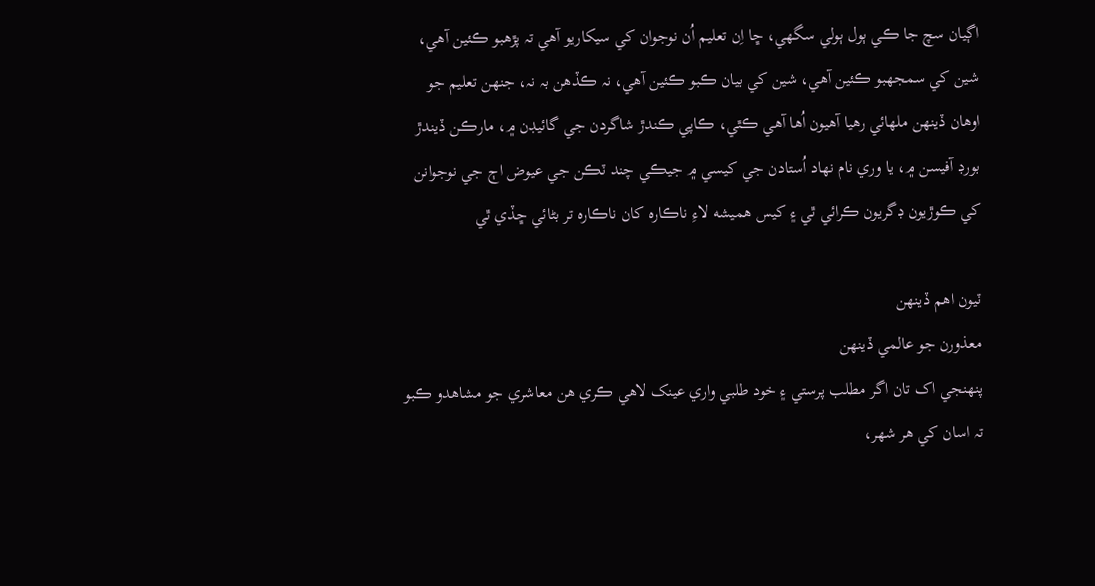اڳيان سچ جا ڪي ٻول ٻولي سگهي، ڇا اِن تعليم اُن نوجوان کي سيکاريو آهي تہ پڙهبو ڪئين آهي، شين کي سمجهبو ڪئين آهي، شين کي بيان ڪبو ڪئين آهي، نہ ڪڏهن بہ نہ، جنهن تعليم جو اوهان ڏينهن ملهائي رهيا آهيون اُها آهي ڪٿي، ڪاپي ڪندڙ شاگردن جي گائيڊن ۾، مارڪن ڏيندڙ بورڊ آفيسن ۾، يا وري نام نهاد اُستادن جي کيسي ۾ جيڪي چند ٽڪن جي عيوض اڄ جي نوجوانن کي ڪوڙيون ڊگريون ڪرائي ٿي ۽ کيس هميشه لاءِ ناڪاره کان ناڪاره تر بڻائي ڇڏي ٿي

ٽيون اهم ڏينهن
معذورن جو عالمي ڏينهن
پنهنجي اک تان اگر مطلب پرستي ۽ خود طلبي واري عينک لاهي ڪري هن معاشري جو مشاهدو ڪبو تہ اسان کي هر شهر،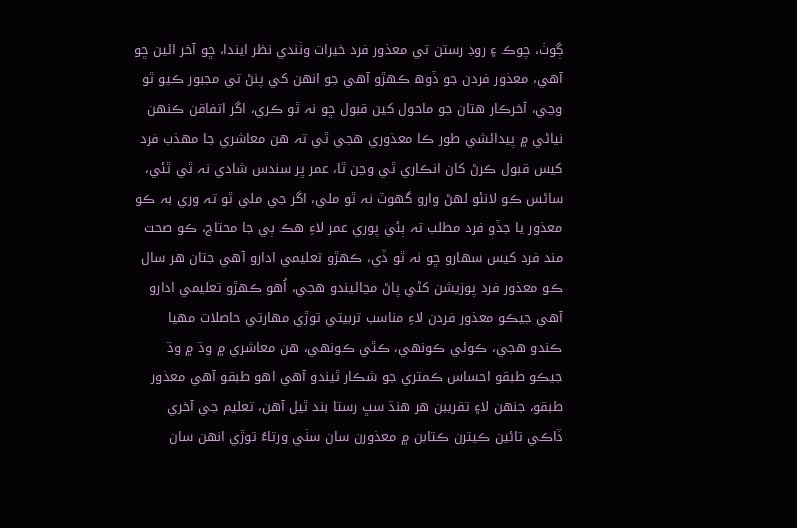ڳوٺ، چوڪ ۽ روڊ رستن تي معذور فرد خيرات وٺندي نظر ايندا، ڇو آخر ائين ڇو آهي، معذور فردن جو ڏوھ ڪهڙو آهي جو انهن کي پنڻ تي مجبور ڪيو ٿو وڃي، آخرڪار هتان جو ماحول کين قبول ڇو نہ ٿو ڪري، اگر اتفاقن ڪنهن نياڻي ۾ پيدائشي طور ڪا معذوري هجي ٿي تہ هن معاشري جا مهذب فرد کيس قبول ڪرڻ کان انڪاري ٿي وڃن ٿا، عمر ڀر سندس شادي نہ ٿي ٿئي، ساڻس ڪو لانئو لهڻ وارو گهوٽ نہ ٿو ملي، اگر جي ملي ٿو تہ وري بہ ڪو معذور يا جڏو فرد مطلب تہ ٻئي پوري عمر لاءِ هڪ ٻي جا محتاج، ڪو صحت مند فرد کيس سهارو ڇو نہ ٿو ڏي، ڪهڙو تعليمي ادارو آهي جتان هر سال ڪو معذور فرد پوزيشن کڻي پاڻ مڃائيندو هجي، اُهو ڪهڙو تعليمي ادارو آهي جيڪو معذور فردن لاءِ مناسب تربيتي توڙي مهارتي حاصلات مهيا ڪندو هجي، ڪوئي ڪونهي، ڪٿي ڪونهي، هن معاشري ۾ وڌ ۾ وڌ جيڪو طبقو احساس ڪمتري جو شڪار ٿيندو آهي اهو طبقو آهي معذور طبقو، جنهن لا۽ تقريبن هر هنڌ سڀ رستا بند ٿيل آهن، تعليم جي آخري ڏاڪي تائين ڪيترن ڪتابن ۾ معذورن سان سٺي ورتاءُ توڙي انهن سان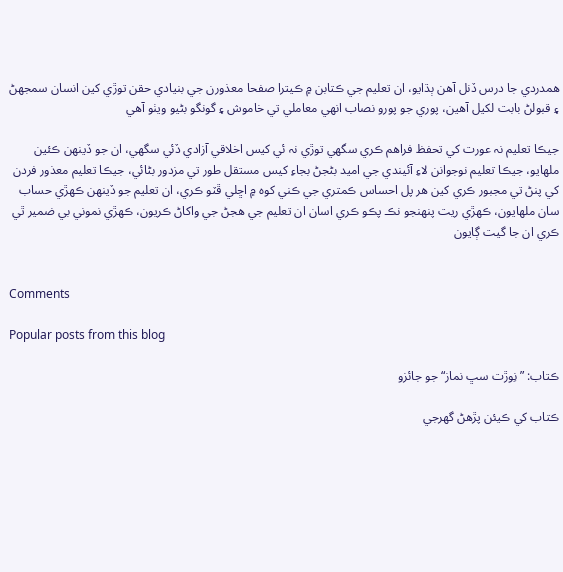همدردي جا درس ڏنل آهن ٻڌايو، ان تعليم جي ڪتابن ۾ ڪيترا صفحا معذورن جي بنيادي حقن توڙي کين انسان سمجهڻ ۽ قبولڻ بابت لکيل آهين، پوري جو پورو نصاب انهي معاملي تي خاموش ۽ گونگو بڻيو ويٺو آهي

جيڪا تعليم نہ عورت کي تحفظ فراهم ڪري سگهي توڙي نہ ئي کيس اخلاقي آزادي ڏئي سگهي، ان جو ڏينهن ڪئين ملهايو، جيڪا تعليم نوجوانن لاءِ آئيندي جي اميد بڻجڻ بجاءِ کيس مستقل طور تي مزدور بڻائي، جيڪا تعليم معذور فردن کي پنڻ تي مجبور ڪري کين هر پل احساس ڪمتري جي ڪني کوه ۾ اڇلي ڦٽو ڪري، ان تعليم جو ڏينهن ڪهڙي حساب سان ملهايون، ڪهڙي ريت پنهنجو نڪ پڪو ڪري اسان ان تعليم جي هجڻ جي واکاڻ ڪريون، ڪهڙي نموني بي ضمير ٿي ڪري ان جا گيت ڳايون


Comments

Popular posts from this blog

ڪتاب: ”نِوڙت سڀ نماز“ جو جائزو

ڪتاب کي ڪيئن پڙهڻ گهرجي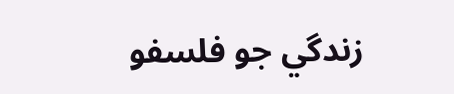زندگي جو فلسفو